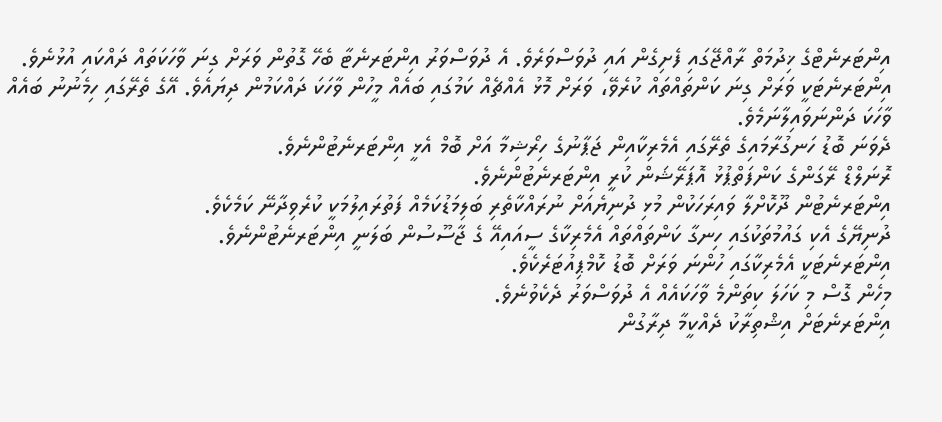އިންޓަރނެޓްގެ ޚިދުމަތް ރާއްޖޭގައި ފެށިގެން އައި ދުވަސްވަރެވެ. އެ ދުވަސްވަރު އިންޓަރނެޓާ ބެހޭ ގޮތުން ވަރަށް ގިނަ ވާހަކަތައް ދައްކައި އުޅުނެވެ. އިންޓަރނެޓަކީ ވަރަށް ގިނަ ކަންތައްތައް ކުރެވޭ، ވަރަށް މޮޅު އެއްޗެއް ކަމުގައި ބައެއް މީހުން ވާހަކަ ދައްކަމުން ދިޔައެވެ. އޭގެ ތެރޭގައި ހިމެނުނު ބައެއް ވާހަކަ ދަންނަވައިލާނަމެވެ.
ދެވަނަ ބޮޑު ހަނގުރާމައިގެ ތެރޭގައި އެމެރިކާއިން ޖަޕާނުގެ ހިރޯޝިމާ އަށް ބޮމް އެޅީ އިންޓަރނެޓުންނެވެ.
ރޮނަލްޑް ރޭގަންގެ ކަންފަތްޕުޅު އޮޕަރޭޝަން ކުރީ އިންޓަރނެޓުންނެވެ.
އިންޓަރނެޓުން ދޫކޮށްލާ ވައިރަހަކުން މުޅި ދުނިޔެއަށް ނުރައްކާތެރި ބަލިމަޑުކަމެއް ފަތުރައިލުމަކީ ކުރެވިދާނޭ ކަމެކެވެ.
ދުނިޔޭގެ އެކި ގައުމުތަކުގައި ހިނގާ ކަންތައްތައް އެމެރިކާގެ ސީއައިއޭ ގެ ޖާސޫސުން ބަލަނީ އިންޓަރނެޓުންނެވެ.
އިންޓަރނެޓަކީ އެމެރިކާގައި ހުންނަ ވަރަށް ބޮޑު ކޮމްޕިއުޓަރެކެވެ.
މިހެން ގޮސް މި ކަހަލަ ކިތަންމެ ވާހަކައެއް އެ ދުވަސްވަރު ދެކެވުނެވެ.
އިންޓަރނެޓަށް އިޝްތިރާކު ދެއްކީމާ ދިރާގުން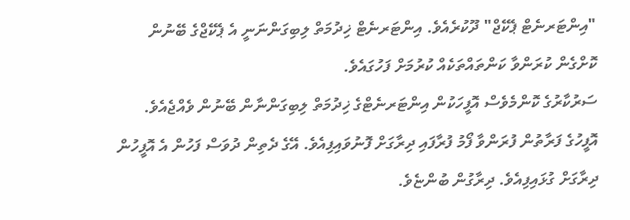"އިންޓަރނެޓް ޕެކޭޖް" ދޫކުރެއެވެ. އިންޓަރނެޓް ޚިދުމަތް ލިބިގަންނަނީ އެ ޕެކޭޖްގެ ބޭނުން ކޮށްގެން ކުރަންވާ ކަންތައްތަކެއް ކުރުމަށް ފަހުގައެވެ.
ސަރުކާރުގެ ކޮންމެވެސް އޮފީހަކުން އިންޓަރނެޓްގެ ޚިދުމަތް ލިބިގަންނާން ބޭނުން ވެއްޖެއެވެ. އޮފީހުގެ ފަރާތުން ފުރަންވާ ފޯމު ފުރާފައި ދިރާގަށް ފޮނުވައިފިއެވެ. އޭގެ ދެތިން ދުވަސް ފަހުން އެ އޮފީހުން ދިރާގަށް ގުޅައިފިއެވެ. ދިރާގުން ބުންޏެވެ.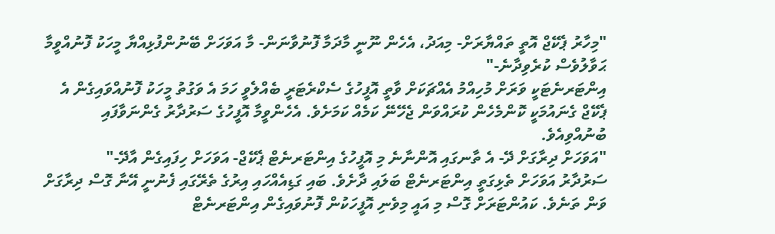"މިހާރު ޕެކޭޖް އޮތީ ތައްޔާރަށް- މިއަދު، އެހެން ނޫނީ މާދަމާ ފޮނުވާނަން- މާ އަވަހަށް ބޭނުންފުޅިއްޔާ މީހަކު ފޮނުއްވީމާ ޙަވާލުވެސް ކުރެވިދާނެ-"
އިންޓަރނެޓަކީ ވަރަށް މުހިއްމު އެއްޗަކަށް ވާތީ އޮފީހުގެ ސެކްރެޓަރީ ބެއްލެވީ ހަމަ އެ ވަގުތު މީހަކު ފޮނުއްވައިގެން އެ ޕެކޭޖް ގެނައުމަކީ ކޮންމެހެން ކުރައްވަން ޖެހޭނޭ ކަމެއް ކަމަށެވެ. އެހެންވީމާ އޮފީހުގެ ސަރުދާރު ގެންނަވާފައި ބުނުއްވިއެވެ.
"އަވަހަށް ދިރާގަށް ދޭ- އެ ތާނގައި އޮންނާނެ މި އޮފީހުގެ އިންޓަރނެޓް ޕެކޭޖް- އަވަހަށް ހިފައިގެން އާދޭ-"
ސަރުދާރު އަވަހަށް ތެޅިގަތީ އިންޓަރނެޓް ބަލައި ދާށެވެ. ބައި ގަޑިއެއްހައި އިރުގެ ތެރޭގައި ފެނުނީ އޭނާ ގޮސް ދިރާގަށް ވަން ތަނެވެ. ކައުންޓަރަށް ގޮސް މި އައީ މިވެނި އޮފީހަކުން ފޮނުވައިގެން އިންޓަރނެޓް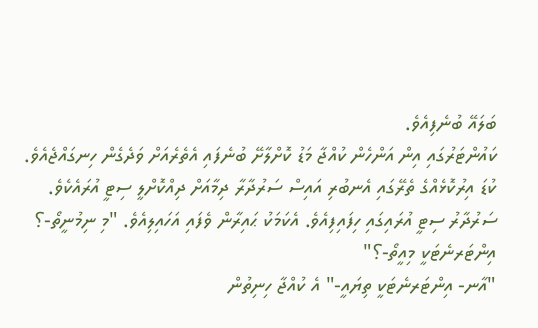ބަލައޭ ބުނެފިއެވެ.
ކައުންޓަރުގައި އިން އަންހެން ކުއްޖާ މަޑު ކޮށްލާށޭ ބުނެފައި އެތެރެއަށް ވަދެގެން ހިނގައްޖެއެވެ. ކުޑަ އިރުކޮޅެއްގެ ތެރޭގައި އެނބުރި އައިސް ސަރުދާރާ ދިމާއަށް ދިއްކޮށްލީ ސިޓީ އުރައެކެވެ.
ސަރުދާރު ސިޓީ އުރައިގައި ހިފައިފިއެވެ. އެކަމަކު ޙައިރާން ވެފައި އަހައިލިއެވެ. "މި ނިމުނީތޯ-؟ އިންޓަރނެޓަކީ މިއީތޯ-؟"
"އާނ- އިންޓަރނެޓަކީ ތިޔައީ-" އެ ކުއްޖާ ހިނިތުން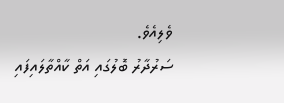ވެލިއެވެ.
ސަރުދާރު ބޮލުގައި އަތް ކާއްތާލައިފައި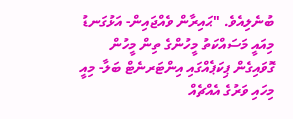ބުނެލިއެވެ. "ޙައިރާން ވެއްޖައިން- އަޅުގަނޑު މިއައީ މަސައްކަތު މީހުންގެ ތިން މީހުން ގޮވައިގެން ޕިކަޕެއްގައި އިންޓަރނެޓް ބަލާ- މިއީ މިހައި ވަރުގެ އެއްޗެއް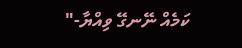ކަމެއް ނޭނގޭ ވިއްޔާ-"